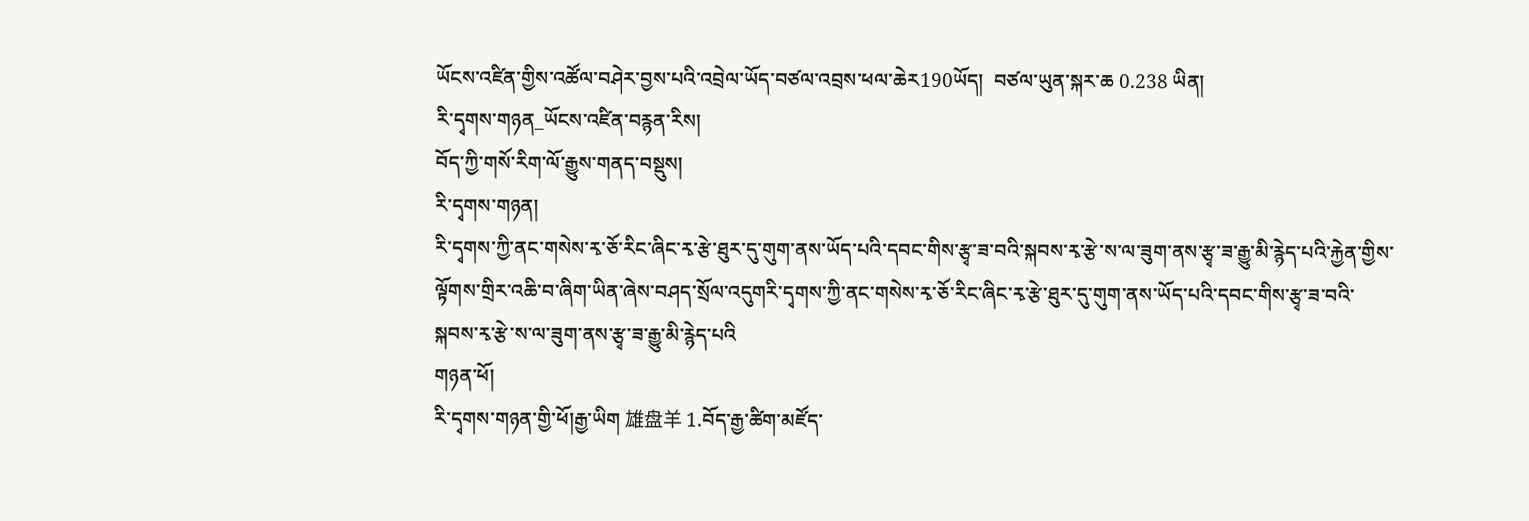ཡོངས་འཛིན་གྱིས་འཚོལ་བཤེར་བྱས་པའི་འབྲེལ་ཡོད་བཙལ་འབྲས་ཕལ་ཆེར190ཡོད།  བཙལ་ཡུན་སྐར་ཆ 0.238 ཡིན།
རི་དྭགས་གཉན_ཡོངས་འཛིན་བརྙན་རིས།
བོད་ཀྱི་གསོ་རིག་ལོ་རྒྱུས་གནད་བསྡུས།
རི་དྭགས་གཉན།
རི་དྭགས་ཀྱི་ནང་གསེས་རྭ་ཅོ་རིང་ཞིང་རྭ་རྩེ་ཐུར་དུ་གུག་ནས་ཡོད་པའི་དབང་གིས་རྩྭ་ཟ་བའི་སྐབས་རྭ་རྩེ་ས་ལ་ཟུག་ནས་རྩྭ་ཟ་རྒྱུ་མི་རྙེད་པའི་རྐྱེན་གྱིས་ལྟོགས་གྲིར་འཆི་བ་ཞིག་ཡིན་ཞེས་བཤད་སྲོལ་འདུགརི་དྭགས་ཀྱི་ནང་གསེས་རྭ་ཅོ་རིང་ཞིང་རྭ་རྩེ་ཐུར་དུ་གུག་ནས་ཡོད་པའི་དབང་གིས་རྩྭ་ཟ་བའི་སྐབས་རྭ་རྩེ་ས་ལ་ཟུག་ནས་རྩྭ་ཟ་རྒྱུ་མི་རྙེད་པའི
གཉན་ཕོ།
རི་དྭགས་གཉན་གྱི་ཕོ།རྒྱ་ཡིག 雄盘羊 1.བོད་རྒྱ་ཚིག་མཛོད་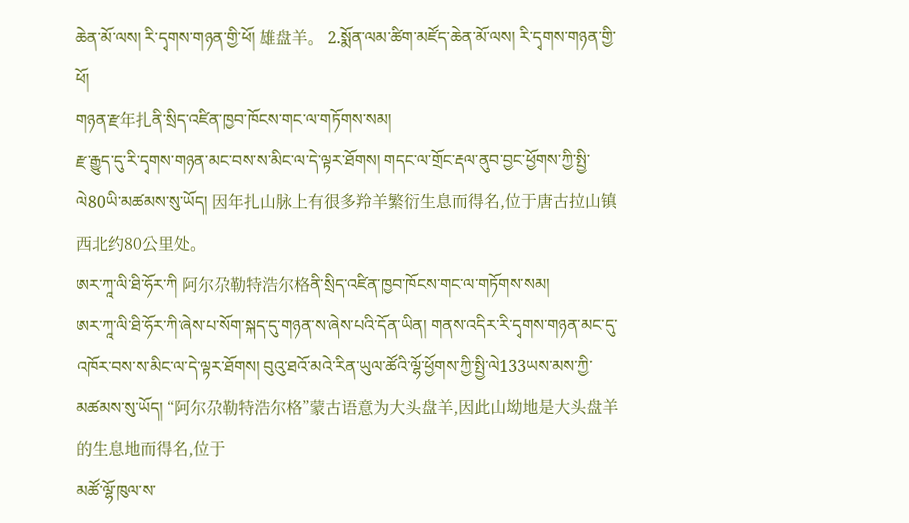ཆེན་མོ་ལས། རི་དྭགས་གཉན་གྱི་ཕོ། 雄盘羊。 2.སྨོན་ལམ་ཚིག་མཛོད་ཆེན་མོ་ལས། རི་དྭགས་གཉན་གྱི་ཕོ།
གཉན་རྫ年扎ནི་སྲིད་འཛིན་ཁྱབ་ཁོངས་གང་ལ་གཏོགས་སམ།
རྫ་རྒྱུད་དུ་རི་དྭགས་གཉན་མང་བས་ས་མིང་ལ་དེ་ལྟར་ཐོགས། གདང་ལ་གྲོང་རྡལ་ནུབ་བྱང་ཕྱོགས་ཀྱི་སྤྱི་ལེ80ཡི་མཚམས་སུ་ཡོད། 因年扎山脉上有很多羚羊繁衍生息而得名,位于唐古拉山镇西北约80公里处。
ཨར་ཀཱ་ལི་ཐི་ཧོར་ཀི 阿尔尕勒特浩尔格ནི་སྲིད་འཛིན་ཁྱབ་ཁོངས་གང་ལ་གཏོགས་སམ།
ཨར་ཀཱ་ལི་ཐི་ཧོར་ཀི་ཞེས་པ་སོག་སྐད་དུ་གཉན་ས་ཞེས་པའི་དོན་ཡིན། གནས་འདིར་རི་དྭགས་གཉན་མང་དུ་འཁོར་བས་ས་མིང་ལ་དེ་ལྟར་ཐོགས། བུའུ་ཐའོ་མའེ་རིན་ཡུལ་ཚོའི་ལྷོ་ཕྱོགས་ཀྱི་སྤྱི་ལེ133ཡས་མས་ཀྱི་མཚམས་སུ་ཡོད། “阿尔尕勒特浩尔格”蒙古语意为大头盘羊,因此山坳地是大头盘羊的生息地而得名,位于
མཚོ་ལྷོ་ཁུལ་ས་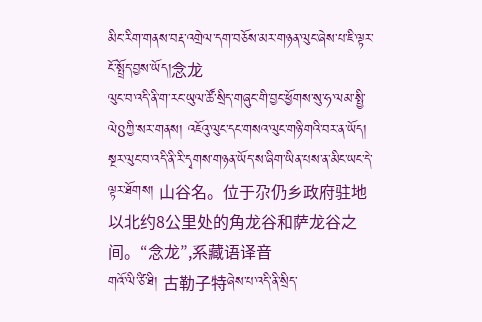མིང་རིག་གནས་བརྡ་འགྲེལ་དག་བཅོས་མར་གཉན་ལུང་ཞེས་པ་ཇི་ལྟར་ངོ་སྤྲོད་བྱས་ཡོད།念龙
ལུང་བ་འདི་ནི་ག་རང་ཡུལ་ཚོ་སྲིད་གཞུང་གི་བྱང་ཕྱོགས་སུ་ཧ་ལམ་སྤྱི་ལེ8ཀྱི་སར་གནས། འཇོའུ་ལུང་དང་གསའ་ལུང་གཉི་གའི་བར་ན་ཡོད། སྔར་ལུང་བ་འདི་ནི་རི་དྭགས་གཉན་ཡོད་ས་ཞིག་ཡིན་པས་ན་མིང་ཡང་དེ་ལྟར་ཐོགས། 山谷名。位于尕仍乡政府驻地以北约8公里处的角龙谷和萨龙谷之间。“念龙”,系藏语译音
གའོ་ལི་ཙི་ཐི། 古勒子特ཞེས་པ་འདི་ནི་སྲིད་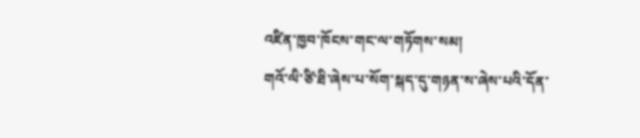འཛིན་ཁྱབ་ཁོངས་གང་ལ་གཏོགས་སམ།
གའོ་ལི་ཙི་ཐི་ཞེས་པ་སོག་སྐད་དུ་གཉན་ས་ཞེས་པའི་དོན་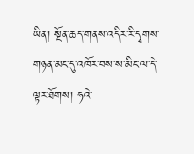ཡིན། སྔོན་ཆད་གནས་འདིར་རི་དྭགས་གཉན་མང་དུ་འཁོར་བས་ས་མིང་ལ་དེ་ལྟར་ཐོགས། ཧའེ་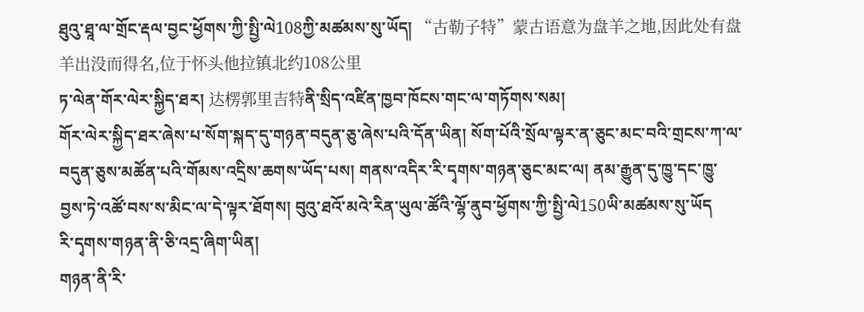ཐུའུ་ཐཱ་ལ་གྲོང་རྡལ་བྱང་ཕྱོགས་ཀྱི་སྤྱི་ལེ108ཀྱི་མཚམས་སུ་ཡོད། “古勒子特”蒙古语意为盘羊之地,因此处有盘羊出没而得名,位于怀头他拉镇北约108公里
ཏ་ལེན་གོར་ལེར་སྐྱིད་ཐར། 达楞郭里吉特ནི་སྲིད་འཛིན་ཁྱབ་ཁོངས་གང་ལ་གཏོགས་སམ།
གོར་ལེར་སྐྱིད་ཐར་ཞེས་པ་སོག་སྐད་དུ་གཉན་བདུན་ཅུ་ཞེས་པའི་དོན་ཡིན། སོག་པོའི་སྲོལ་ལྟར་ན་ཅུང་མང་བའི་གྲངས་ཀ་ལ་བདུན་ཅུས་མཚོན་པའི་གོམས་འདྲིས་ཆགས་ཡོད་པས། གནས་འདིར་རི་དྭགས་གཉན་ཅུང་མང་ལ། ནམ་རྒྱུན་དུ་ཁྱུ་དང་ཁྱུ་བྱས་ཏེ་འཚོ་བས་ས་མིང་ལ་དེ་ལྟར་ཐོགས། བུའུ་ཐའོ་མའེ་རིན་ཡུལ་ཚོའི་ལྷོ་ནུབ་ཕྱོགས་ཀྱི་སྤྱི་ལེ150ཡི་མཚམས་སུ་ཡོད
རི་དྭགས་གཉན་ནི་ཅི་འདྲ་ཞིག་ཡིན།
གཉན་ནི་རི་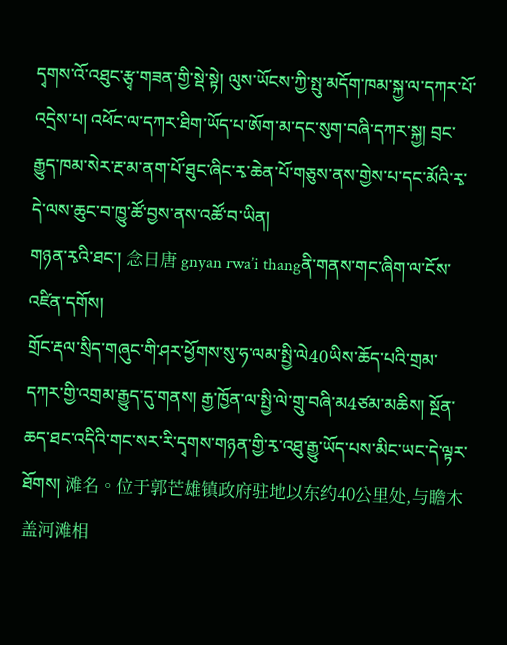དྭགས་འོ་འཐུང་རྩྭ་གཟན་གྱི་སྡེ་སྟེ། ལུས་ཡོངས་ཀྱི་སྤུ་མདོག་ཁམ་སྐྱ་ལ་དཀར་པོ་འདྲེས་པ། འཕོང་ལ་དཀར་ཐིག་ཡོད་པ་ཨོག་མ་དང་སུག་བཞི་དཀར་སྐྱ། བྲང་རྒྱུད་ཁམ་སེར་རྔ་མ་ནག་པོ་ཐུང་ཞིང་རྭ་ཆེན་པོ་གཅུས་ནས་གྱེས་པ་དང་མོའི་རྭ་དེ་ལས་ཆུང་བ་ཁྱུ་ཚོ་བྱས་ནས་འཚོ་བ་ཡིན།
གཉན་རྭའི་ཐང་། 念日唐 gnyan rwa’i thangནི་གནས་གང་ཞིག་ལ་ངོས་འཛིན་དགོས།
གྲོང་རྡལ་སྲིད་གཞུང་གི་ཤར་ཕྱོགས་སུ་ཧ་ལམ་སྤྱི་ལེ40ཡིས་ཆོད་པའི་གྲམ་དཀར་གྱི་འགྲམ་རྒྱུད་དུ་གནས། རྒྱ་ཁྱོན་ལ་སྤྱི་ལེ་གྲུ་བཞི་མ4ཙམ་མཆིས། སྔོན་ཆད་ཐང་འདིའི་གང་སར་རི་དྭགས་གཉན་གྱི་རྭ་འཐུ་རྒྱུ་ཡོད་པས་མིང་ཡང་དེ་ལྟར་ཐོགས། 滩名。位于郭芒雄镇政府驻地以东约40公里处,与瞻木盖河滩相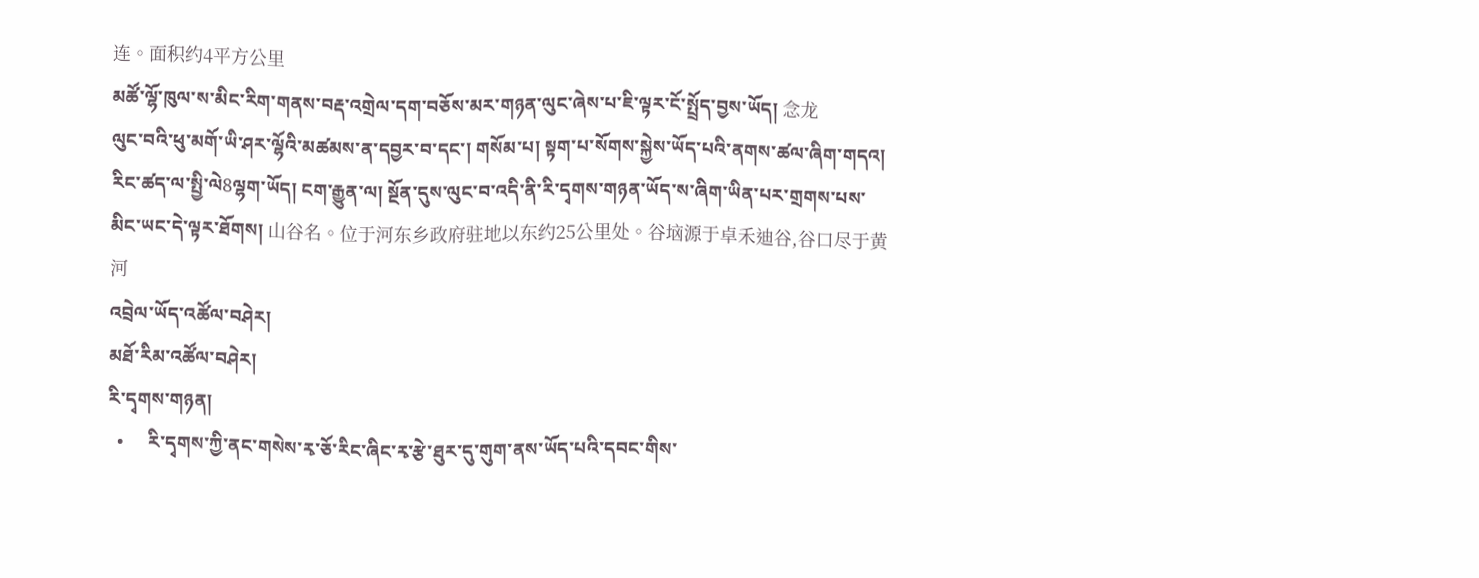连。面积约4平方公里
མཚོ་ལྷོ་ཁུལ་ས་མིང་རིག་གནས་བརྡ་འགྲེལ་དག་བཅོས་མར་གཉན་ལུང་ཞེས་པ་ཇི་ལྟར་ངོ་སྤྲོད་བྱས་ཡོད། 念龙
ལུང་བའི་ཕུ་མགོ་ཡི་ཤར་ལྷོའི་མཚམས་ན་དབྱར་བ་དང་། གསོམ་པ། སྟག་པ་སོགས་སྐྱེས་ཡོད་པའི་ནགས་ཚལ་ཞིག་གདའ། རིང་ཚད་ལ་སྤྱི་ལེ8ལྷག་ཡོད། ངག་རྒྱུན་ལ། སྔོན་དུས་ལུང་བ་འདི་ནི་རི་དྭགས་གཉན་ཡོད་ས་ཞིག་ཡིན་པར་གྲགས་པས་མིང་ཡང་དེ་ལྟར་ཐོགས། 山谷名。位于河东乡政府驻地以东约25公里处。谷垴源于卓禾迪谷,谷口尽于黄河
འབྲེལ་ཡོད་འཚོལ་བཤེར།
མཐོ་རིམ་འཚོལ་བཤེར།
རི་དྭགས་གཉན།
  •     རི་དྭགས་ཀྱི་ནང་གསེས་རྭ་ཅོ་རིང་ཞིང་རྭ་རྩེ་ཐུར་དུ་གུག་ནས་ཡོད་པའི་དབང་གིས་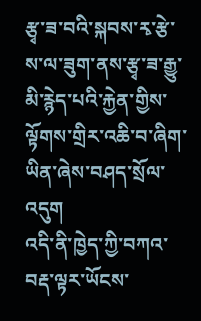རྩྭ་ཟ་བའི་སྐབས་རྭ་རྩེ་ས་ལ་ཟུག་ནས་རྩྭ་ཟ་རྒྱུ་མི་རྙེད་པའི་རྐྱེན་གྱིས་ལྟོགས་གྲིར་འཆི་བ་ཞིག་ཡིན་ཞེས་བཤད་སྲོལ་འདུག
འདི་ནི་ཁྱེད་ཀྱི་བཀའ་བརྡ་ལྟར་ཡོངས་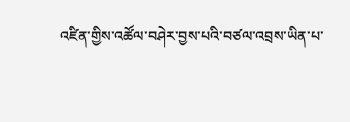འཛིན་གྱིས་འཚོལ་བཤེར་བྱས་པའི་བཙལ་འབྲས་ཡིན་པ་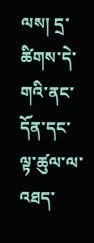ལས། དྲ་ཚིགས་དེ་གའི་ནང་དོན་དང་ལྟ་ཚུལ་ལ་འཐད་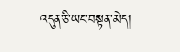འདུན་ཅི་ཡང་བསྟན་མེད།